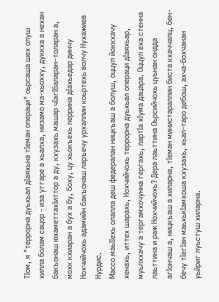ТIом, я "террорна дуьхьал дIаяхьна тIеман операци" оьрсаша шех олуш хилла болам сацор - иза уггаре а хьалха, низамо ма-хьохху, дуккха а нехан бакъонаш юхаметтахIиттор а ду, кхузахь машар чIагIбаларан–толаран а, мохк кхиаран а бух а бу, боху, цу хьокъехь леррина дIахьедар динчу Нохчийчохь адамийн бакъонаш ларъечу урхаллин коьртехь волчу Нухажиев Нурдис.
Массо маьIIехь олалла деш федералан ницкъаш а болуш, оццул йоккхачу хенахь, иттех шарахь, Нохчийчохь террорна дуьхьал операци дIаяхьар, муьлххачу а тергамхочунна гергахь, лартIа хIума дацара. Оццул еха стенна лаьттина и раж Нохчийчохь? Дера лаьттина Оьрсийчохь цуьнан ондда агIончаш а, ницкъаш а хиларна, тIеман министараллин биста кхаччалц, бен-бечу тIегIан маьхькIамхоша кхузахь, хьал-таро дебош, ахча-бохчанан уьйриг луьстуш хиларна.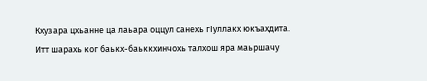Кхузара цхьанне ца лаьара оццул санехь гIуллакх юкъахдита.
Итт шарахь ког баькх-баьккхинчохь талхош яра маьршачу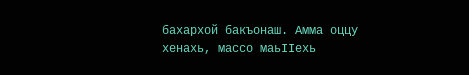бахархой бакъонаш. Амма оццу хенахь, массо маьIIехь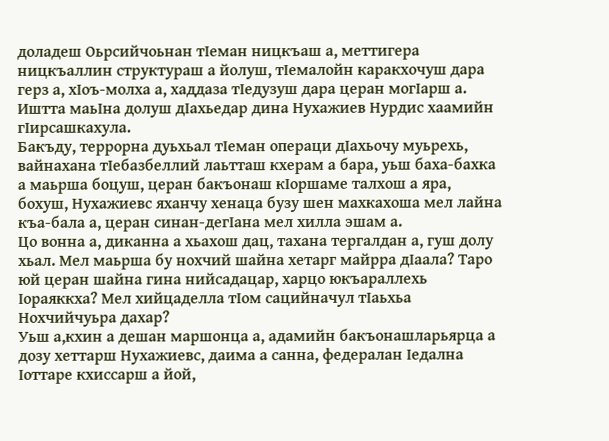доладеш Оьрсийчоьнан тIеман ницкъаш а, меттигера ницкъаллин структураш а йолуш, тIемалойн каракхочуш дара герз а, хIоъ-молха а, хаддаза тIедузуш дара церан могIарш а. Иштта маьIна долуш дIахьедар дина Нухажиев Нурдис хаамийн гIирсашкахула.
Бакъду, террорна дуьхьал тIеман операци дIахьочу муьрехь, вайнахана тIебазбеллий лаьтташ кхерам а бара, уьш баха-бахка а маьрша боцуш, церан бакъонаш кIоршаме талхош а яра, бохуш, Нухажиевс яханчу хенаца бузу шен махкахоша мел лайна къа-бала а, церан синан-дегIана мел хилла эшам а.
Цо вонна а, диканна а хьахош дац, тахана тергалдан а, гуш долу хьал. Мел маьрша бу нохчий шайна хетарг майрра дIаала? Таро юй церан шайна гина нийсадацар, харцо юкъараллехь Iораяккха? Мел хийцаделла тIом сацийначул тIаьхьа Нохчийчуьра дахар?
Уьш а,кхин а дешан маршонца а, адамийн бакъонашларьярца а дозу хеттарш Нухажиевс, даима а санна, федералан Iедална Iоттаре кхиссарш а йой,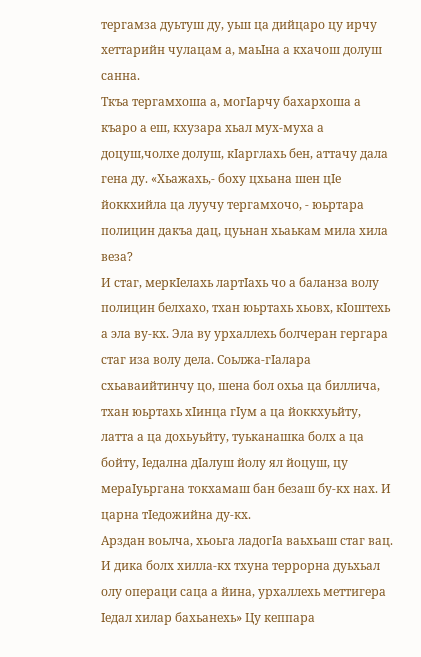тергамза дуьтуш ду, уьш ца дийцаро цу ирчу хеттарийн чулацам а, маьIна а кхачош долуш санна.
Ткъа тергамхоша а, могIарчу бахархоша а къаро а еш, кхузара хьал мух-муха а доцуш,чолхе долуш, кIарглахь бен, аттачу дала гена ду. «Хьажахь,- боху цхьана шен цIе йоккхийла ца луучу тергамхочо, - юьртара полицин дакъа дац, цуьнан хьаькам мила хила веза?
И стаг, меркIелахь лартIахь чо а баланза волу полицин белхахо, тхан юьртахь хьовх, кIоштехь а эла ву-кх. Эла ву урхаллехь болчеран гергара стаг иза волу дела. Соьлжа-гIалара схьаваийтинчу цо, шена бол охьа ца биллича, тхан юьртахь хIинца гIум а ца йоккхуьйту, латта а ца дохьуьйту, туьканашка болх а ца бойту, Iедална дIалуш йолу ял йоцуш, цу мераIуьргана токхамаш бан безаш бу-кх нах. И царна тIедожийна ду-кх.
Арздан воьлча, хьоьга ладогIа ваьхьаш стаг вац. И дика болх хилла-кх тхуна террорна дуьхьал олу операци саца а йина, урхаллехь меттигера Iедал хилар бахьанехь» Цу кеппара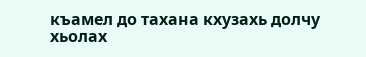къамел до тахана кхузахь долчу хьолах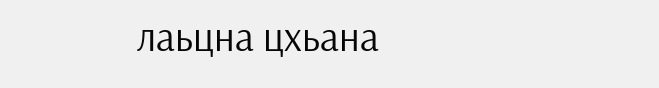лаьцна цхьана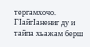тергамхочо. ГIайгIанениг ду и тайпа хьажам берш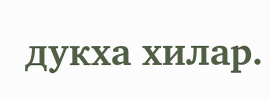дукха хилар.